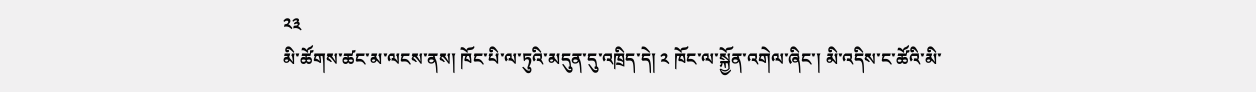༢༣
མི་ཚོགས་ཚང་མ་ལངས་ནས། ཁོང་པི་ལ་ཏུའི་མདུན་དུ་འཁྲིད་དེ། ༢ ཁོང་ལ་སྐྱོན་འགེལ་ཞིང་། མི་འདིས་ང་ཚོའི་མི་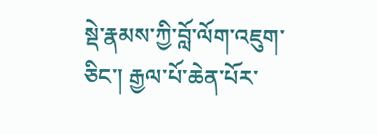སྡེ་རྣམས་ཀྱི་བློ་ལོག་འཇུག་ཅིང་། རྒྱལ་པོ་ཆེན་པོར་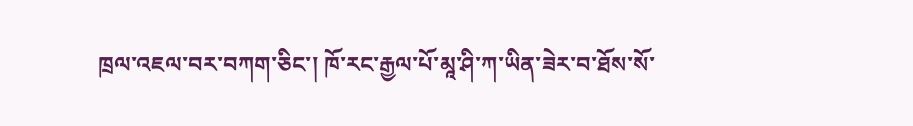ཁྲལ་འཇལ་བར་བཀག་ཅིང་། ཁོ་རང་རྒྱལ་པོ་མཱ་ཤི་ཀ་ཡིན་ཟེར་བ་ཐོས་སོ་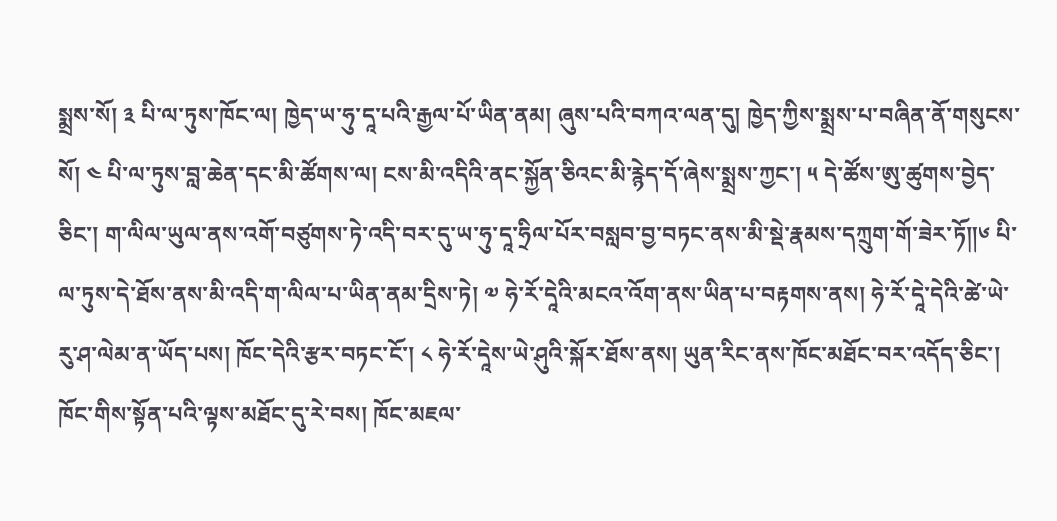སྨྲས་སོ། ༣ པི་ལ་ཏུས་ཁོང་ལ། ཁྱེད་ཡ་ཧུ་དཱ་པའི་རྒྱལ་པོ་ཡིན་ནམ། ཞུས་པའི་བཀའ་ལན་དུ། ཁྱེད་ཀྱིས་སྨྲས་པ་བཞིན་ནོ་གསུངས་སོ། ༤ པི་ལ་ཏུས་བླ་ཆེན་དང་མི་ཚོགས་ལ། ངས་མི་འདིའི་ནང་སྐྱོན་ཅིའང་མི་རྙེད་དོ་ཞེས་སྨྲས་ཀྱང་། ༥ དེ་ཚོས་ཨུ་ཚུགས་བྱེད་ཅིང་། ག་ལིལ་ཡུལ་ནས་འགོ་བཙུགས་ཏེ་འདི་བར་དུ་ཡ་ཧུ་དཱ་ཧྲིལ་པོར་བསླབ་བྱ་བཏང་ནས་མི་སྡེ་རྣམས་དཀྲུག་གོ་ཟེར་ཏོ༎༦ པི་ལ་ཏུས་དེ་ཐོས་ནས་མི་འདི་ག་ལིལ་པ་ཡིན་ནམ་དྲིས་ཏེ། ༧ ཧེ་རོ་དཱེའི་མངའ་འོག་ནས་ཡིན་པ་བརྟགས་ནས། ཧེ་རོ་དཱེ་དེའི་ཚེ་ཡེ་རུ་ཤ་ལེམ་ན་ཡོད་པས། ཁོང་དེའི་རྩར་བཏང་ངོ་། ༨ ཧེ་རོ་དཱེས་ཡེ་ཤུའི་སྐོར་ཐོས་ནས། ཡུན་རིང་ནས་ཁོང་མཐོང་བར་འདོད་ཅིང་། ཁོང་གིས་སྟོན་པའི་ལྟས་མཐོང་དུ་རེ་བས། ཁོང་མཇལ་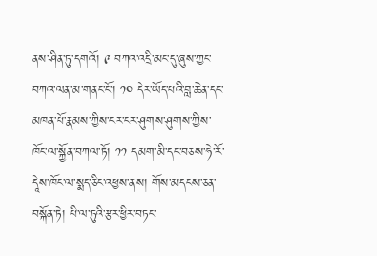ནས་ཤིན་ཏུ་དགའོ། ༩ བཀའ་འདྲི་མང་དུ་ཞུས་ཀྱང་བཀའ་ལན་མ་གནང་ངོ་། ༡༠ དེར་ཡོད་པའི་བླ་ཆེན་དང་མཁན་པོ་རྣམས་ཀྱིས་ངར་ངར་ཤུགས་ཤུགས་ཀྱིས་ཁོང་ལ་སྐྱོན་བཀལ་ཏོ། ༡༡ དམག་མི་དང་བཅས་ཧེ་རོ་དཱེས་ཁོང་ལ་སྨད་ཅིང་འཕྱས་ནས། གོས་མདངས་ཅན་བསྐོན་ཏེ། པི་ལ་ཏུའི་རྩར་ཕྱིར་བཏང་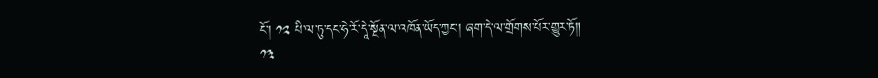ངོ་། ༡༢ པི་ལ་ཏུ་དང་ཧེ་རོ་དཱེ་སྔོན་ལ་འཁོན་ཡོད་ཀྱང་། ཞག་དེ་ལ་གྲོགས་པོར་གྱུར་ཏོ༎
༡༣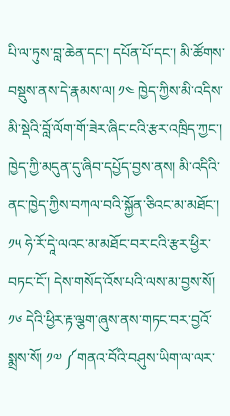པི་ལ་ཏུས་བླ་ཆེན་དང་། དཔོན་པོ་དང་། མི་ཚོགས་བསྡུས་ནས་དེ་རྣམས་ལ། ༡༤ ཁྱེད་ཀྱིས་མི་འདིས་མི་སྡེའི་བློ་ལོག་གོ་ཟེར་ཞིང་ངའི་རྩར་འཁྲིད་ཀྱང་། ཁྱེད་ཀྱི་མདུན་དུ་ཞིབ་དཔྱོད་བྱས་ནས། མི་འདིའི་ནང་ཁྱེད་ཀྱིས་བཀལ་བའི་སྐྱོན་ཅིའང་མ་མཐོང་། ༡༥ ཧེ་རོ་དཱེ་ལའང་མ་མཐོང་བར་ངའི་རྩར་ཕྱིར་བཏང་ངོ་། དེས་གསོད་འོས་པའི་ལས་མ་བྱས་སོ། ༡༦ དེའི་ཕྱིར་རྟ་ལྕག་ཞུས་ནས་གཏང་བར་བྱའོ་སྨྲས་སོ། ༡༧ ༼གནའ་བོའི་བཤུས་ཡིག་ལ་ལར་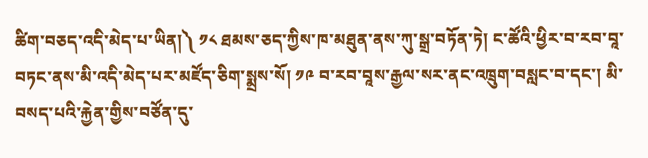ཚིག་བཅད་འདི་མེད་པ་ཡིན།༽ ༡༨ ཐམས་ཅད་ཀྱིས་ཁ་མཐུན་ནས་ཀུ་སྒྲ་བཏོན་ཏེ། ང་ཚོའི་ཕྱིར་བ་རབ་བཱ་བཏང་ནས་མི་འདི་མེད་པར་མཛོད་ཅིག་སྨྲས་སོ། ༡༩ བ་རབ་བཱས་རྒྱལ་སར་ནང་འཁྲུག་བསླང་བ་དང་། མི་བསད་པའི་རྐྱེན་གྱིས་བཙོན་དུ་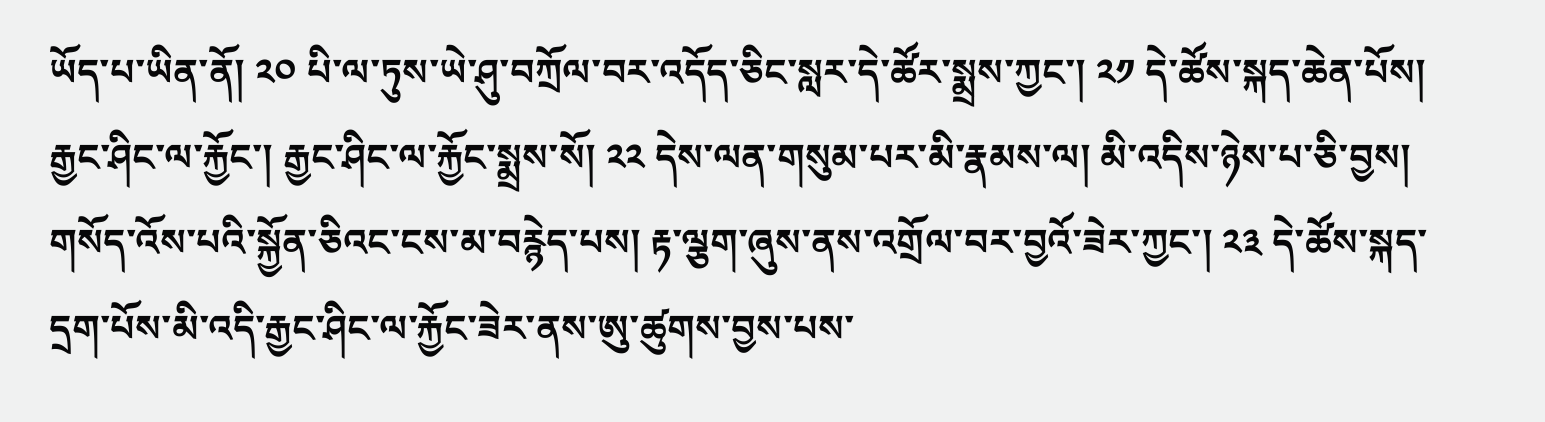ཡོད་པ་ཡིན་ནོ། ༢༠ པི་ལ་ཏུས་ཡེ་ཤུ་བཀྲོལ་བར་འདོད་ཅིང་སླར་དེ་ཚོར་སྨྲས་ཀྱང་། ༢༡ དེ་ཚོས་སྐད་ཆེན་པོས། རྒྱང་ཤིང་ལ་རྐྱོང་། རྒྱང་ཤིང་ལ་རྐྱོང་སྨྲས་སོ། ༢༢ དེས་ལན་གསུམ་པར་མི་རྣམས་ལ། མི་འདིས་ཉེས་པ་ཅི་བྱས། གསོད་འོས་པའི་སྐྱོན་ཅིའང་ངས་མ་བརྙེད་པས། རྟ་ལྕག་ཞུས་ནས་འགྲོལ་བར་བྱའོ་ཟེར་ཀྱང་། ༢༣ དེ་ཚོས་སྐད་དྲག་པོས་མི་འདི་རྒྱང་ཤིང་ལ་རྐྱོང་ཟེར་ནས་ཨུ་ཚུགས་བྱས་པས་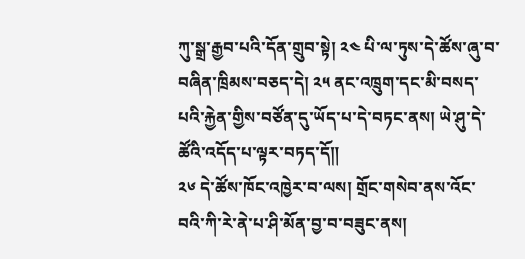ཀུ་སྒྲ་རྒྱབ་པའི་དོན་གྲུབ་སྟེ། ༢༤ པི་ལ་ཏུས་དེ་ཚོས་ཞུ་བ་བཞིན་ཁྲིམས་བཅད་དེ། ༢༥ ནང་འཁྲུག་དང་མི་བསད་པའི་རྐྱེན་གྱིས་བཙོན་དུ་ཡོད་པ་དེ་བཏང་ནས། ཡེ་ཤུ་དེ་ཚོའི་འདོད་པ་ལྟར་བཏད་དོ༎
༢༦ དེ་ཚོས་ཁོང་འཁྱེར་བ་ལས། གྲོང་གསེབ་ནས་འོང་བའི་ཀི་རེ་ནེ་པ་ཤི་མོན་བྱ་བ་བཟུང་ནས།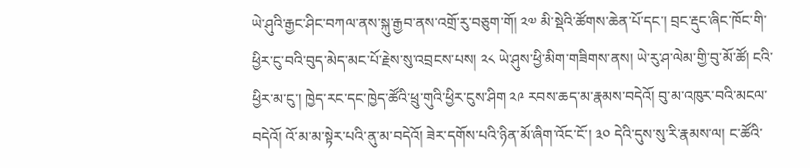ཡེ་ཤུའི་རྒྱང་ཤིང་བཀལ་ནས་སྐུ་རྒྱབ་ནས་འགྲོ་རུ་བཅུག་གོ། ༢༧ མི་སྡེའི་ཚོགས་ཆེན་པོ་དང་། བྲང་རྡུང་ཞིང་ཁོང་གི་ཕྱིར་ངུ་བའི་བུད་མེད་མང་པོ་རྗེས་སུ་འབྲངས་པས། ༢༨ ཡེ་ཤུས་ཕྱི་མིག་གཟིགས་ནས། ཡེ་རུ་ཤ་ལེམ་གྱི་བུ་མོ་ཚོ། ངའི་ཕྱིར་མ་ངུ་། ཁྱེད་རང་དང་ཁྱེད་ཚོའི་ཕྲུ་གུའི་ཕྱིར་ངུས་ཤིག ༢༩ རབས་ཆད་མ་རྣམས་བདེའོ། བུ་མ་འཁུར་བའི་མངལ་བདེའོ། འོ་མ་མ་སྟེར་པའི་ནུ་མ་བདེའོ། ཟེར་དགོས་པའི་ཉིན་མོ་ཞིག་འོང་ངོ་། ༣༠ དེའི་དུས་སུ་རི་རྣམས་ལ། ང་ཚོའི་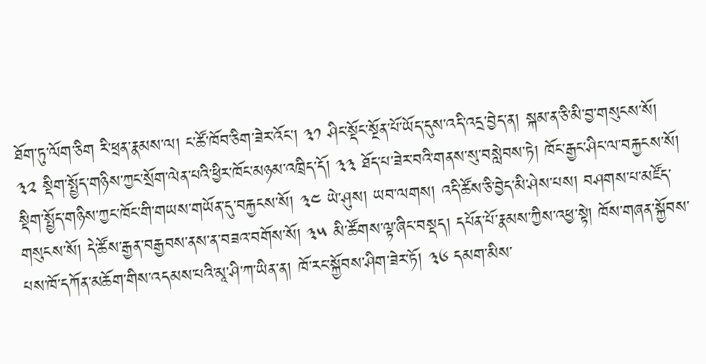ཐོག་ཏུ་ལོག་ཅིག རི་ཕྲན་རྣམས་ལ། ང་ཚོ་ཁོབ་ཅིག་ཟེར་འོང་། ༣༡ ཤིང་སྡོང་སྔོན་པོ་ཡོད་དུས་འདི་འདྲ་བྱེད་ན། སྐམ་ན་ཅི་མི་བྱ་གསུངས་སོ། ༣༢ སྡིག་སྤྱོད་གཉིས་ཀྱང་སྲོག་ལེན་པའི་ཕྱིར་ཁོང་མཉམ་འཁྲིད་དོ། ༣༣ ཐོད་པ་ཟེར་བའི་གནས་སུ་བསླེབས་ཏེ། ཁོང་རྒྱང་ཤིང་ལ་བརྐྱངས་སོ། སྡིག་སྤྱོད་གཉིས་ཀྱང་ཁོང་གི་གཡས་གཡོན་དུ་བརྐྱངས་སོ། ༣༤ ཡེ་ཤུས། ཡབ་ལགས། འདི་ཚོས་ཅི་བྱེད་མི་ཤེས་པས། བཤགས་པ་མཛོད་གསུངས་སོ། དེ་ཚོས་རྒྱན་བརྒྱབས་ནས་ན་བཟའ་བགོས་སོ། ༣༥ མི་ཚོགས་ལྟ་ཞིང་བསྡད། དཔོན་པོ་རྣམས་ཀྱིས་འཕྱ་སྟེ། ཁོས་གཞན་སྐྱོབས་པས་ཁོ་དཀོན་མཆོག་གིས་འདམས་པའི་མཱ་ཤི་ཀ་ཡིན་ན། ཁོ་རང་སྐྱོབས་ཤིག་ཟེར་ཏོ། ༣༦ དམག་མིས་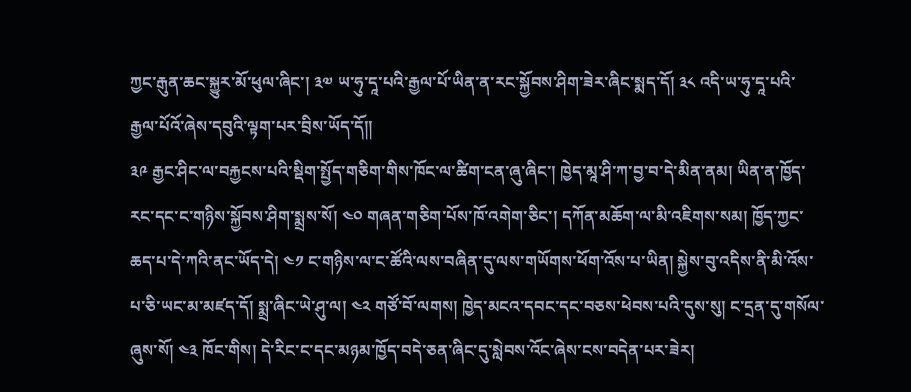ཀྱང་རྒུན་ཆང་སྐྱུར་མོ་ཕུལ་ཞིང་། ༣༧ ཡ་ཧུ་དཱ་པའི་རྒྱལ་པོ་ཡིན་ན་རང་སྐྱོབས་ཤིག་ཟེར་ཞིང་སྨད་དོ། ༣༨ འདི་ཡ་ཧུ་དཱ་པའི་རྒྱལ་པོའོ་ཞེས་དབུའི་ལྟག་པར་བྲིས་ཡོད་དོ༎
༣༩ རྒྱང་ཤིང་ལ་བརྐྱངས་པའི་སྡིག་སྤྱོད་གཅིག་གིས་ཁོང་ལ་ཚིག་ངན་ཞུ་ཞིང་། ཁྱེད་མཱ་ཤི་ཀ་བྱ་བ་དེ་མིན་ནམ། ཡིན་ན་ཁྱོད་རང་དང་ང་གཉིས་སྐྱོབས་ཤིག་སྨྲས་སོ། ༤༠ གཞན་གཅིག་པོས་ཁོ་འགེག་ཅིང་། དཀོན་མཆོག་ལ་མི་འཇིགས་སམ། ཁྱོད་ཀྱང་ཆད་པ་དེ་ཀའི་ནང་ཡོད་དེ། ༤༡ ང་གཉིས་ལ་ང་ཚོའི་ལས་བཞིན་དུ་ལས་གཡོགས་ཕོག་འོས་པ་ཡིན། སྐྱེས་བུ་འདིས་ནི་མི་འོས་པ་ཅི་ཡང་མ་མཛད་དོ། སྨྲ་ཞིང་ཡེ་ཤུ་ལ། ༤༢ གཙོ་བོ་ལགས། ཁྱེད་མངའ་དབང་དང་བཅས་ཕེབས་པའི་དུས་སུ། ང་དྲན་དུ་གསོལ་ཞུས་སོ། ༤༣ ཁོང་གིས། དེ་རིང་ང་དང་མཉམ་ཁྱོད་བདེ་ཅན་ཞིང་དུ་སླེབས་འོང་ཞེས་ངས་བདེན་པར་ཟེར།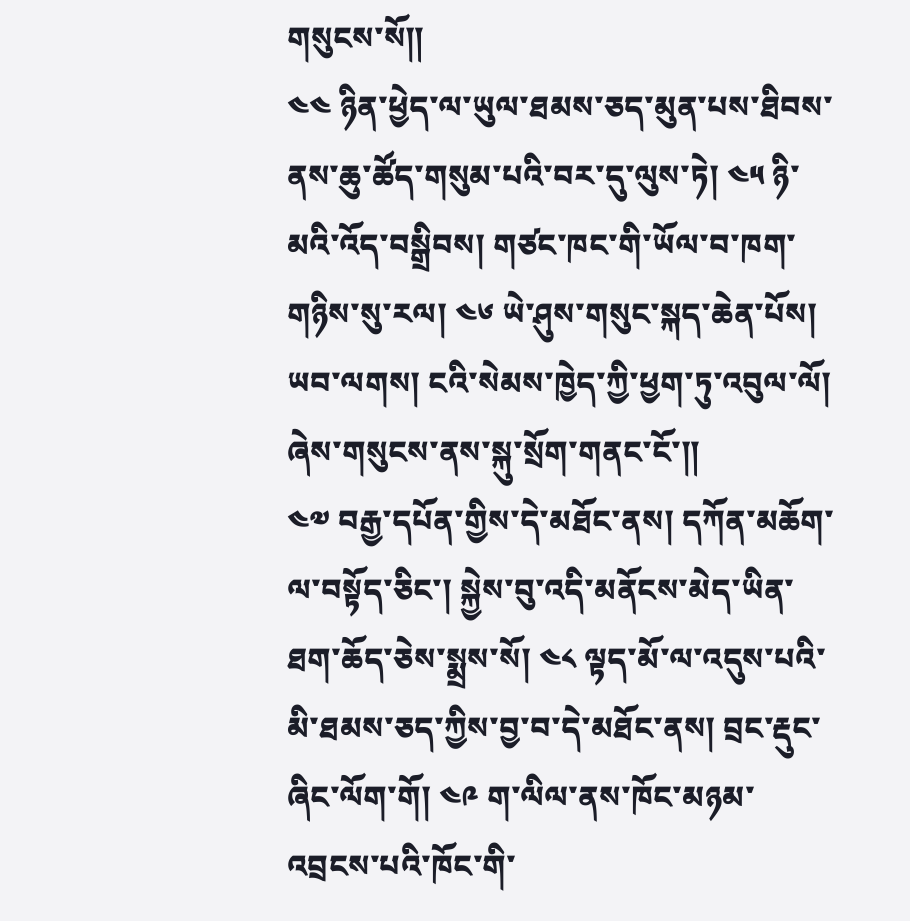གསུངས་སོ༎
༤༤ ཉིན་ཕྱེད་ལ་ཡུལ་ཐམས་ཅད་མུན་པས་ཐིབས་ནས་ཆུ་ཚོད་གསུམ་པའི་བར་དུ་ལུས་ཏེ། ༤༥ ཉི་མའི་འོད་བསྒྲིབས། གཙང་ཁང་གི་ཡོལ་བ་ཁག་གཉིས་སུ་རལ། ༤༦ ཡེ་ཤུས་གསུང་སྐད་ཆེན་པོས། ཡབ་ལགས། ངའི་སེམས་ཁྱེད་ཀྱི་ཕྱག་ཏུ་འབུལ་ལོ། ཞེས་གསུངས་ནས་སྐུ་སྲོག་གནང་ངོ་༎
༤༧ བརྒྱ་དཔོན་གྱིས་དེ་མཐོང་ནས། དཀོན་མཆོག་ལ་བསྟོད་ཅིང་། སྐྱེས་བུ་འདི་མནོངས་མེད་ཡིན་ཐག་ཆོད་ཅེས་སྨྲས་སོ། ༤༨ ལྟད་མོ་ལ་འདུས་པའི་མི་ཐམས་ཅད་ཀྱིས་བྱ་བ་དེ་མཐོང་ནས། བྲང་རྡུང་ཞིང་ལོག་གོ། ༤༩ ག་ལིལ་ནས་ཁོང་མཉམ་འབྲངས་པའི་ཁོང་གི་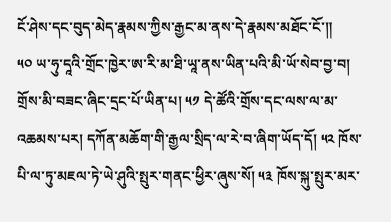ངོ་ཤེས་དང་བུད་མེད་རྣམས་ཀྱིས་རྒྱང་མ་ནས་དེ་རྣམས་མཐོང་ངོ་༎
༥༠ ཡ་ཧུ་དཱའི་གྲོང་ཁྱེར་ཨ་རི་མ་ཐི་ཡཱ་ནས་ཡིན་པའི་མི་ཡོ་སེབ་བྱ་བ། གྲོས་མི་བཟང་ཞིང་དྲང་པོ་ཡིན་པ། ༥༡ དེ་ཚོའི་གྲོས་དང་ལས་ལ་མ་འཆམས་པར། དཀོན་མཆོག་གི་རྒྱལ་སྲིད་ལ་རེ་བ་ཞིག་ཡོད་དོ། ༥༢ ཁོས་པི་ལ་ཏུ་མཇལ་ཏེ་ཡེ་ཤུའི་སྤུར་གནང་ཕྱིར་ཞུས་སོ། ༥༣ ཁོས་སྐུ་སྤུར་མར་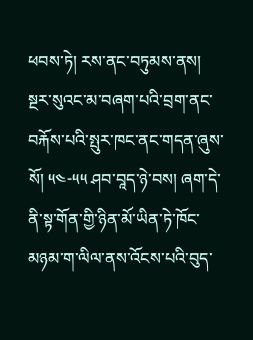ཕབས་ཏེ། རས་ནང་བཏུམས་ནས། སྔར་སུའང་མ་བཞག་པའི་བྲག་ནང་བརྐོས་པའི་སྤུར་ཁང་ནང་གདན་ཞུས་སོ། ༥༤-༥༥ ཤབ་བཱད་ཉེ་བས། ཞག་དེ་ནི་སྟ་གོན་གྱི་ཉིན་མོ་ཡིན་ཏེ་ཁོང་མཉམ་ག་ལིལ་ནས་འོངས་པའི་བུད་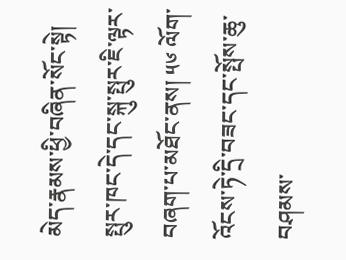མེད་རྣམས་ཕྱི་བཞིན་སོང་སྟེ། སྤུར་ཁང་དེ་དང་སྐུ་སྤུར་ཇི་ལྟར་བཞག་པ་མཐོང་ནས། ༥༦ ལོག་འོངས་ཏེ་དྲི་བཟང་དང་སྤོས་ཆུ་བཤམས་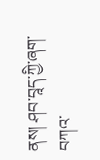ནས། ཤབ་བཱད་ཀྱི་ཞག་བཀའ་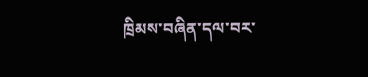ཁྲིམས་བཞིན་དལ་བར་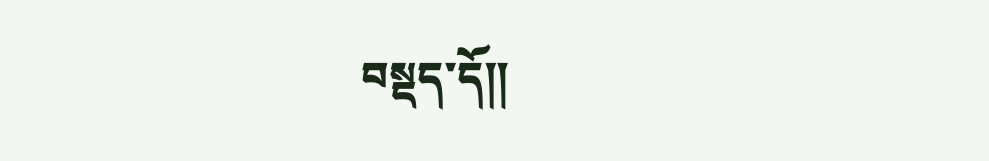བསྡད་དོ༎